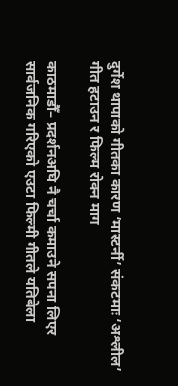दुर्गेश थापाको गीतका कारण ‘मास्टर्नी’ संकटमाः ‘अश्लील’ गीत हटाउन र फिल्म रोक्न माग

काठमाडौँ– प्रदर्शनअघि नै चर्चा कमाउने सपना लिएर सार्वजनिक गरिएको एउटा फिल्मी गीतले यतिबेला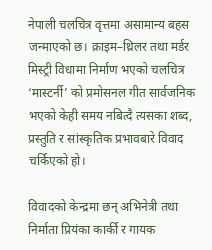नेपाली चलचित्र वृत्तमा असामान्य बहस जन्माएको छ। क्राइम–थ्रिलर तथा मर्डर मिस्ट्री विधामा निर्माण भएको चलचित्र ‘मास्टर्नी’ को प्रमोसनल गीत सार्वजनिक भएको केही समय नबित्दै त्यसका शब्द, प्रस्तुति र सांस्कृतिक प्रभावबारे विवाद चर्किएको हो।

विवादको केन्द्रमा छन् अभिनेत्री तथा निर्माता प्रियंका कार्की र गायक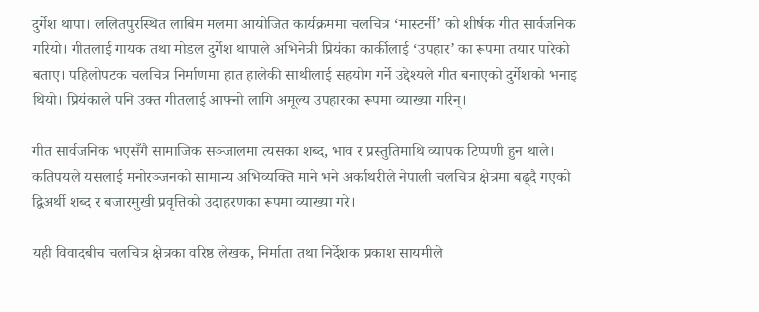दुर्गेश थापा। ललितपुरस्थित लाबिम मलमा आयोजित कार्यक्रममा चलचित्र ‘मास्टर्नी’ को शीर्षक गीत सार्वजनिक गरियो। गीतलाई गायक तथा मोडल दुर्गेश थापाले अभिनेत्री प्रियंका कार्कीलाई ‘उपहार’ का रूपमा तयार पारेको बताए। पहिलोपटक चलचित्र निर्माणमा हात हालेकी साथीलाई सहयोग गर्ने उद्देश्यले गीत बनाएको दुर्गेशको भनाइ थियो। प्रियंकाले पनि उक्त गीतलाई आफ्नो लागि अमूल्य उपहारका रूपमा व्याख्या गरिन्।

गीत सार्वजनिक भएसँगै सामाजिक सञ्जालमा त्यसका शब्द, भाव र प्रस्तुतिमाथि व्यापक टिप्पणी हुन थाले। कतिपयले यसलाई मनोरञ्जनको सामान्य अभिव्यक्ति माने भने अर्काथरीले नेपाली चलचित्र क्षेत्रमा बढ्दै गएको द्विअर्थी शब्द र बजारमुखी प्रवृत्तिको उदाहरणका रूपमा व्याख्या गरे।

यही विवादबीच चलचित्र क्षेत्रका वरिष्ठ लेखक, निर्माता तथा निर्देशक प्रकाश सायमीले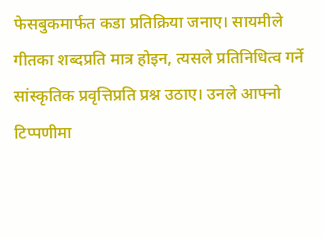फेसबुकमार्फत कडा प्रतिक्रिया जनाए। सायमीले गीतका शब्दप्रति मात्र होइन, त्यसले प्रतिनिधित्व गर्ने सांस्कृतिक प्रवृत्तिप्रति प्रश्न उठाए। उनले आफ्नो टिप्पणीमा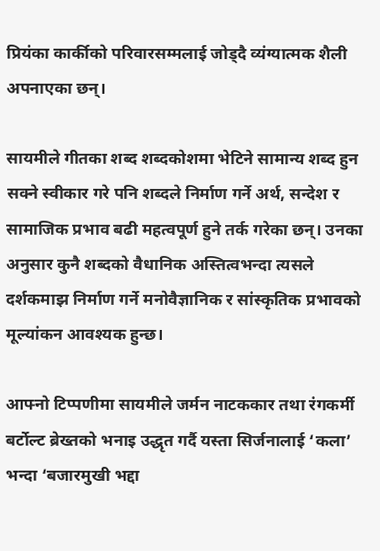प्रियंका कार्कीको परिवारसम्मलाई जोड्दै व्यंग्यात्मक शैली अपनाएका छन्।

सायमीले गीतका शब्द शब्दकोशमा भेटिने सामान्य शब्द हुन सक्ने स्वीकार गरे पनि शब्दले निर्माण गर्ने अर्थ, सन्देश र सामाजिक प्रभाव बढी महत्वपूर्ण हुने तर्क गरेका छन्। उनका अनुसार कुनै शब्दको वैधानिक अस्तित्वभन्दा त्यसले दर्शकमाझ निर्माण गर्ने मनोवैज्ञानिक र सांस्कृतिक प्रभावको मूल्यांकन आवश्यक हुन्छ।

आफ्नो टिप्पणीमा सायमीले जर्मन नाटककार तथा रंगकर्मी बर्टोल्ट ब्रेख्तको भनाइ उद्धृत गर्दै यस्ता सिर्जनालाई ‘कला’ भन्दा ‘बजारमुखी भद्दा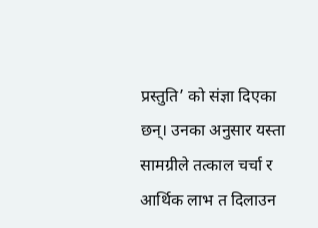प्रस्तुति’ को संज्ञा दिएका छन्। उनका अनुसार यस्ता सामग्रीले तत्काल चर्चा र आर्थिक लाभ त दिलाउन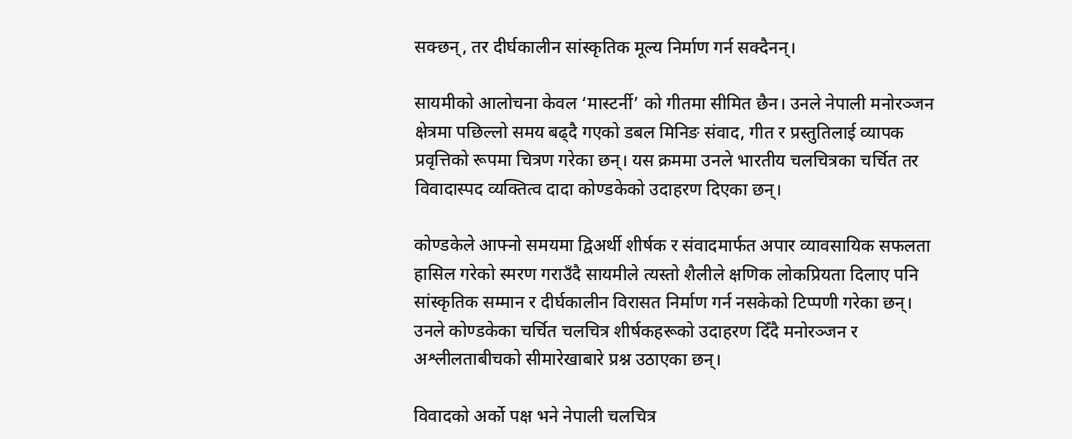सक्छन्, तर दीर्घकालीन सांस्कृतिक मूल्य निर्माण गर्न सक्दैनन्।

सायमीको आलोचना केवल ‘मास्टर्नी’ को गीतमा सीमित छैन। उनले नेपाली मनोरञ्जन क्षेत्रमा पछिल्लो समय बढ्दै गएको डबल मिनिङ संवाद, गीत र प्रस्तुतिलाई व्यापक प्रवृत्तिको रूपमा चित्रण गरेका छन्। यस क्रममा उनले भारतीय चलचित्रका चर्चित तर विवादास्पद व्यक्तित्व दादा कोण्डकेको उदाहरण दिएका छन्।

कोण्डकेले आफ्नो समयमा द्विअर्थी शीर्षक र संवादमार्फत अपार व्यावसायिक सफलता हासिल गरेको स्मरण गराउँदै सायमीले त्यस्तो शैलीले क्षणिक लोकप्रियता दिलाए पनि सांस्कृतिक सम्मान र दीर्घकालीन विरासत निर्माण गर्न नसकेको टिप्पणी गरेका छन्। उनले कोण्डकेका चर्चित चलचित्र शीर्षकहरूको उदाहरण दिँदै मनोरञ्जन र अश्लीलताबीचको सीमारेखाबारे प्रश्न उठाएका छन्।

विवादको अर्को पक्ष भने नेपाली चलचित्र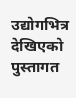उद्योगभित्र देखिएको पुस्तागत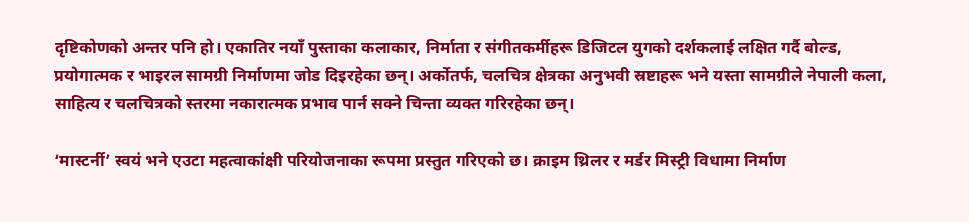दृष्टिकोणको अन्तर पनि हो। एकातिर नयाँ पुस्ताका कलाकार, निर्माता र संगीतकर्मीहरू डिजिटल युगको दर्शकलाई लक्षित गर्दै बोल्ड, प्रयोगात्मक र भाइरल सामग्री निर्माणमा जोड दिइरहेका छन्। अर्कोतर्फ, चलचित्र क्षेत्रका अनुभवी स्रष्टाहरू भने यस्ता सामग्रीले नेपाली कला, साहित्य र चलचित्रको स्तरमा नकारात्मक प्रभाव पार्न सक्ने चिन्ता व्यक्त गरिरहेका छन्।

‘मास्टर्नी’ स्वयं भने एउटा महत्वाकांक्षी परियोजनाका रूपमा प्रस्तुत गरिएको छ। क्राइम थ्रिलर र मर्डर मिस्ट्री विधामा निर्माण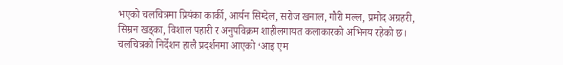भएको चलचित्रमा प्रियंका कार्की, आर्यन सिग्देल, सरोज खनाल, गौरी मल्ल, प्रमोद अग्रहरी, सिम्रन खड्का, विशाल पहारी र अनुपविक्रम शाहीलगायत कलाकारको अभिनय रहेको छ। चलचित्रको निर्देशन हालै प्रदर्शनमा आएको ‘आइ एम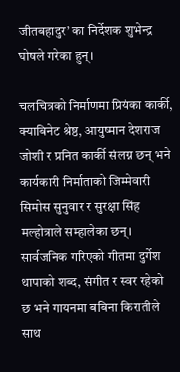जीतबहादुर’ का निर्देशक शुभेन्द्र घोषले गरेका हुन्।

चलचित्रको निर्माणमा प्रियंका कार्की, क्याबिनेट श्रेष्ठ, आयुष्मान देशराज जोशी र प्रनित कार्की संलग्न छन् भने कार्यकारी निर्माताको जिम्मेवारी सिमोस सुनुवार र सुरक्षा सिंह मल्होत्राले सम्हालेका छन्। सार्वजनिक गरिएको गीतमा दुर्गेश थापाको शब्द, संगीत र स्वर रहेको छ भने गायनमा बबिना किरातीले साथ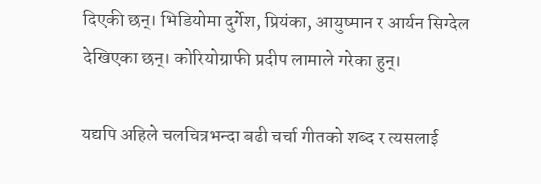दिएकी छन्। भिडियोमा दुर्गेश, प्रियंका, आयुष्मान र आर्यन सिग्देल देखिएका छन्। कोरियोग्राफी प्रदीप लामाले गरेका हुन्।

यद्यपि अहिले चलचित्रभन्दा बढी चर्चा गीतको शब्द र त्यसलाई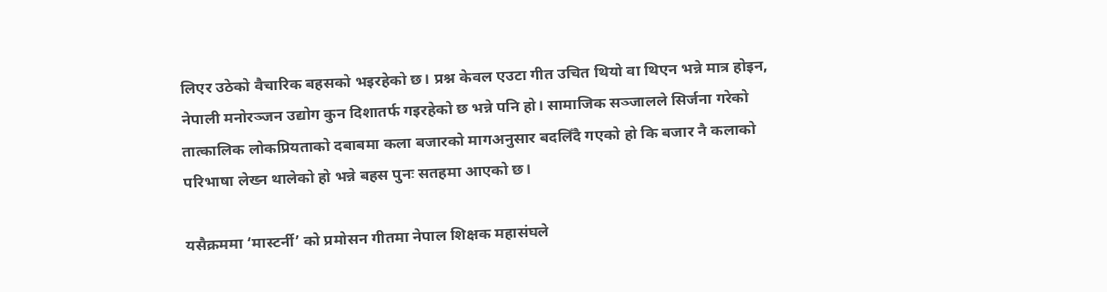लिएर उठेको वैचारिक बहसको भइरहेको छ। प्रश्न केवल एउटा गीत उचित थियो वा थिएन भन्ने मात्र होइन, नेपाली मनोरञ्जन उद्योग कुन दिशातर्फ गइरहेको छ भन्ने पनि हो। सामाजिक सञ्जालले सिर्जना गरेको तात्कालिक लोकप्रियताको दबाबमा कला बजारको मागअनुसार बदलिँदै गएको हो कि बजार नै कलाको परिभाषा लेख्न थालेको हो भन्ने बहस पुनः सतहमा आएको छ।

यसैक्रममा ‘मास्टर्नी’ को प्रमोसन गीतमा नेपाल शिक्षक महासंघले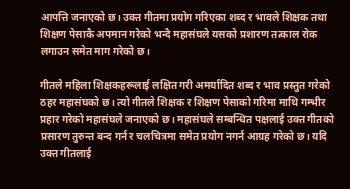आपत्ति जनाएको छ। उक्त गीतमा प्रयोग गरिएका शब्द र भावले शिक्षक तथा शिक्षण पेसाकै अपमान गरेको भन्दै महासंघले यसको प्रशारण तत्काल रोक लगाउन समेत माग गरेको छ।

गीतले महिला शिक्षकहरूलाई लक्षित गरी अमर्यादित शब्द र भाव प्रस्तुत गरेको ठहर महासंघको छ। त्यो गीतले शिक्षक र शिक्षण पेसाको गरिमा माथि गम्भीर प्रहार गरेको महासंघले जनाएको छ। महासंघले सम्बन्धित पक्षलाई उक्त गीतको प्रसारण तुरुन्त बन्द गर्न र चलचित्रमा समेत प्रयोग नगर्न आग्रह गरेको छ। यदि उक्त गीतलाई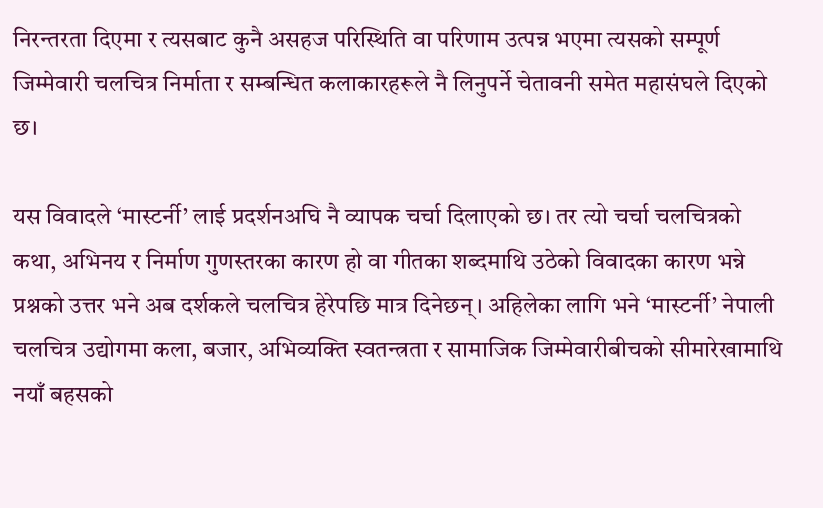निरन्तरता दिएमा र त्यसबाट कुनै असहज परिस्थिति वा परिणाम उत्पन्न भएमा त्यसको सम्पूर्ण जिम्मेवारी चलचित्र निर्माता र सम्बन्धित कलाकारहरूले नै लिनुपर्ने चेतावनी समेत महासंघले दिएको छ।

यस विवादले ‘मास्टर्नी’ लाई प्रदर्शनअघि नै व्यापक चर्चा दिलाएको छ। तर त्यो चर्चा चलचित्रको कथा, अभिनय र निर्माण गुणस्तरका कारण हो वा गीतका शब्दमाथि उठेको विवादका कारण भन्ने प्रश्नको उत्तर भने अब दर्शकले चलचित्र हेरेपछि मात्र दिनेछन्। अहिलेका लागि भने ‘मास्टर्नी’ नेपाली चलचित्र उद्योगमा कला, बजार, अभिव्यक्ति स्वतन्त्रता र सामाजिक जिम्मेवारीबीचको सीमारेखामाथि नयाँ बहसको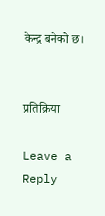केन्द्र बनेको छ।


प्रतिक्रिया

Leave a Reply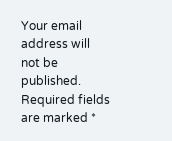Your email address will not be published. Required fields are marked *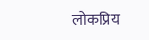लोकप्रिय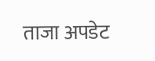ताजा अपडेट